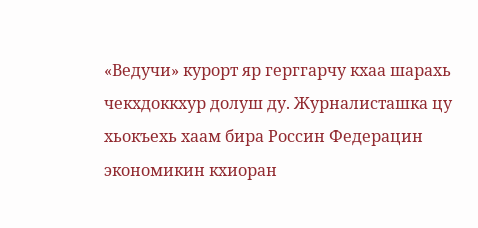«Ведучи» курорт яр герггарчу кхаа шарахь чекхдоккхур долуш ду. Журналисташка цу хьокъехь хаам бира Россин Федерацин экономикин кхиоран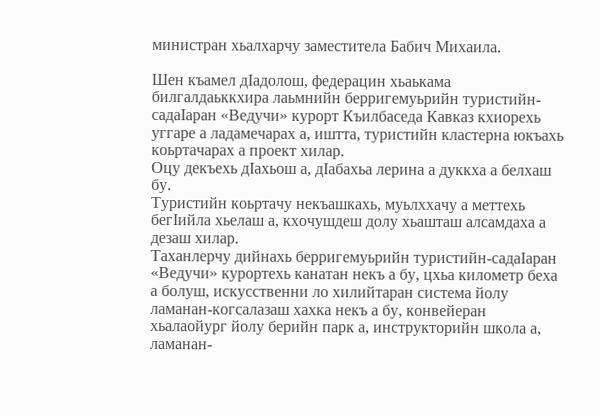министран хьалхарчу заместитела Бабич Михаила.

Шен къамел дIадолош, федерацин хьаькама билгалдаьккхира лаьмнийн берригемуьрийн туристийн-садаIаран «Ведучи» курорт Къилбаседа Кавказ кхиорехь уггаре а ладамечарах а, иштта, туристийн кластерна юкъахь коьртачарах а проект хилар.
Оцу декъехь дIахьош а, дIабахьа лерина а дуккха а белхаш бу.
Туристийн коьртачу некъашкахь, муьлххачу а меттехь бегIийла хьелаш а, кхочушдеш долу хьашташ алсамдаха а дезаш хилар.
Таханлерчу дийнахь берригемуьрийн туристийн-садаIаран «Ведучи» курортехь канатан некъ а бу, цхьа километр беха а болуш, искусственни ло хилийтаран система йолу ламанан-когсалазаш хахка некъ а бу, конвейеран хьалаойург йолу берийн парк а, инструкторийн школа а, ламанан-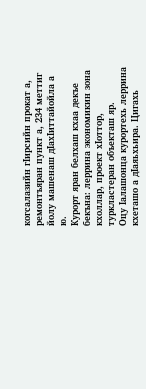когсалазийн гIирсийн прокат а, ремонтъяран пункт а, 234 меттиг йолу машенаш дIахIиттайойла а ю.
Курорт яран белхаш кхаа декъе бекъна: леррина экономикин зона кхоллар, проект хIоттор, туркластеран объекташ яр.
Оцу Ӏалашонца курортехь леррина кхеташо а дIаяьхьира. Цигахь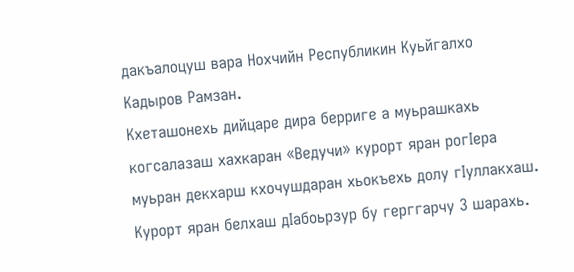дакъалоцуш вара Нохчийн Республикин Куьйгалхо Кадыров Рамзан.
Кхеташонехь дийцаре дира берриге а муьрашкахь когсалазаш хахкаран «Ведучи» курорт яран рогӀера муьран декхарш кхочушдаран хьокъехь долу гIуллакхаш.
Курорт яран белхаш дIабоьрзур бу герггарчу 3 шарахь.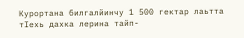Курортана билгалйинчу 1 500 гектар лаьтта тӀехь дахка лерина тайп-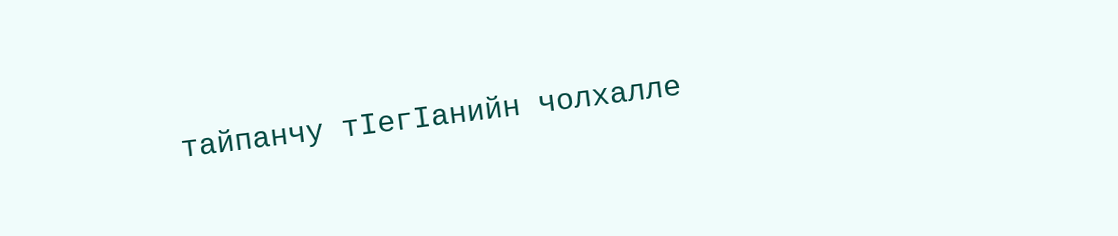тайпанчу тIегIанийн чолхалле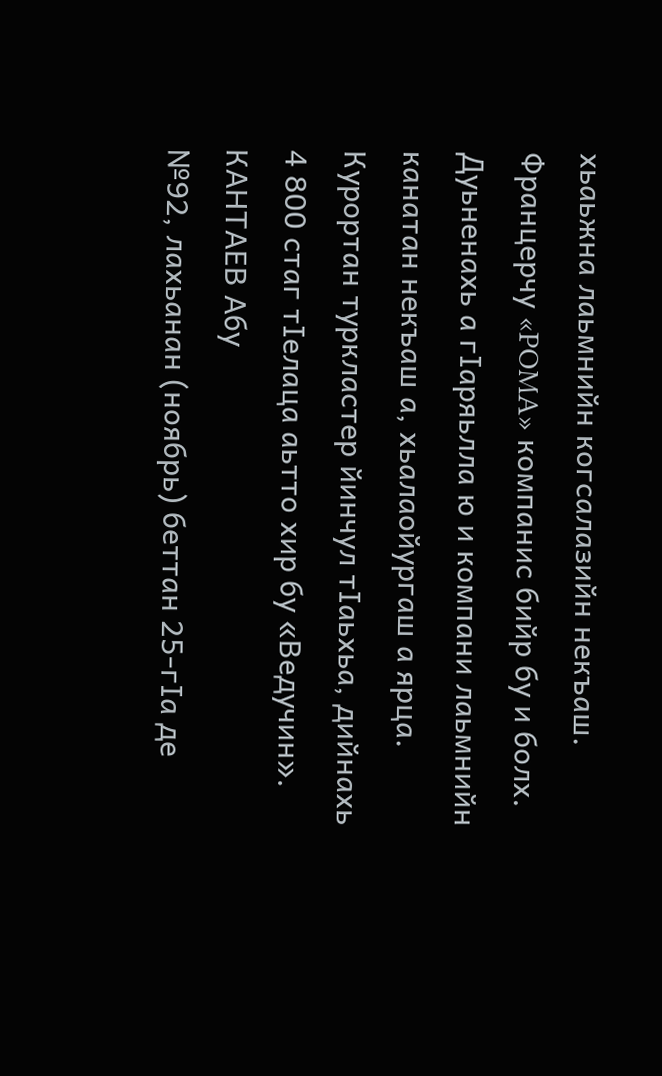хьаьжна лаьмнийн когсалазийн некъаш.
Францерчу «POMA» компанис бийр бу и болх. Дуьненахь а гӀаряьлла ю и компани лаьмнийн канатан некъаш а, хьалаойургаш а ярца.
Курортан туркластер йинчул тIаьхьа, дийнахь 4 800 стаг тIелаца аьтто хир бу «Ведучин».
КАНТАЕВ Абу
№92, лахьанан (ноябрь) беттан 25-гIа де